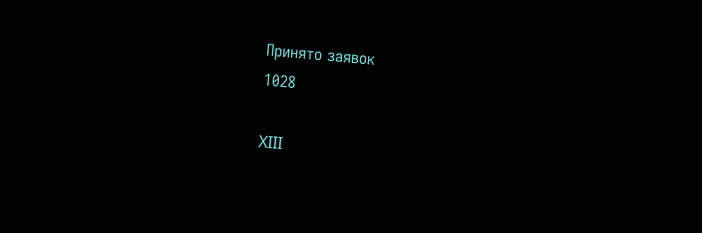Принято заявок
1028

XIII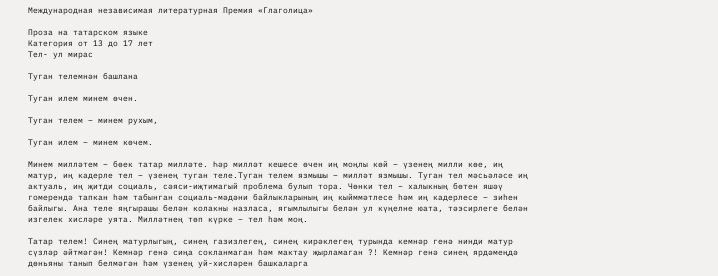Международная независимая литературная Премия «Глаголица»

Проза на татарском языке
Категория от 13 до 17 лет
Тел- ул мирас

Туган телемнән башлана

Туган илем минем өчен.

Туган телем – минем рухым,

Туган илем – минем көчем.

Минем милләтем – бөек татар милләте. Һәр милләт кешесе өчен иң моңлы көй – үзенең милли көе, иң матур, иң кадерле тел – үзенең туган теле.Туган телем язмышы – милләт язмышы. Туган тел мәсьәләсе иң актуаль, иң җитди социаль, сәяси-иҗтимагый проблема булып тора. Чөнки тел – халыкның бөтен яшәү гомерендә тапкан һәм табынган социаль-мәдәни байлыкларының иң кыйммәтлесе һәм иң кадерлесе – зиһен байлыгы. Ана теле яңгырашы белән колакны назласа, ягымлылыгы белән ул күңелне юата, тәэсирлеге белән изгелек хисләре уята. Милләтнең төп күрке – тел һәм моң.

Татар телем! Синең матурлыгың, синең газизлегең, синең кирәклегең турында кемнәр генә нинди матур сүзләр әйтмәгән! Кемнәр генә сиңа сокланмаган hәм мактау җырламаган ?! Кемнәр генә синең ярдәмеңдә дөньяны танып белмәгән hәм үзенең уй-хисләрен башкаларга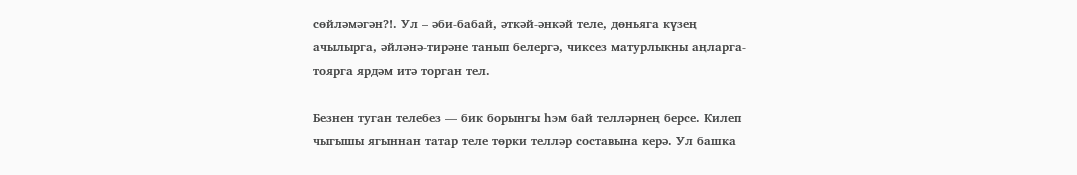сөйләмәгән?!. Ул – әби-бабай, әткәй-әнкәй теле, дөньяга күзең ачылырга, әйләнә-тирәне танып белергә, чиксез матурлыкны аңларга-тоярга ярдәм итә торган тел.

Безнен туган телебез — бик борынгы һэм бай телләрнең берсе. Килеп чыгышы ягыннан татар теле төрки телләр составына керә. Ул башка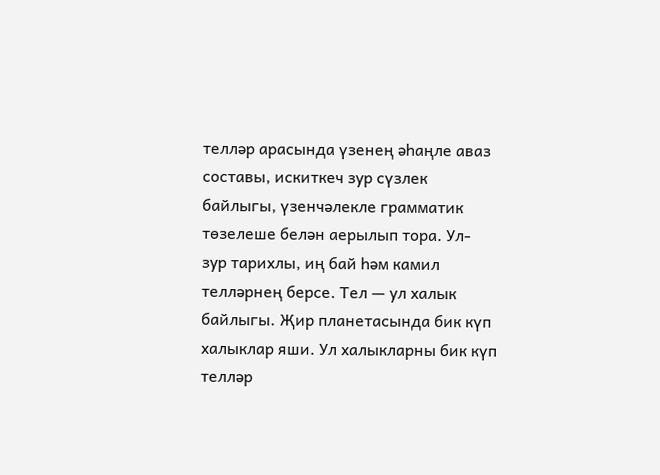телләр арасында үзенең әһаңле аваз составы, искиткеч зур сүзлек байлыгы, үзенчәлекле грамматик төзелеше белән аерылып тора. Ул- зур тарихлы, иң бай һәм камил телләрнең берсе. Тел — ул халык байлыгы. Җир планетасында бик күп халыклар яши. Ул халыкларны бик күп телләр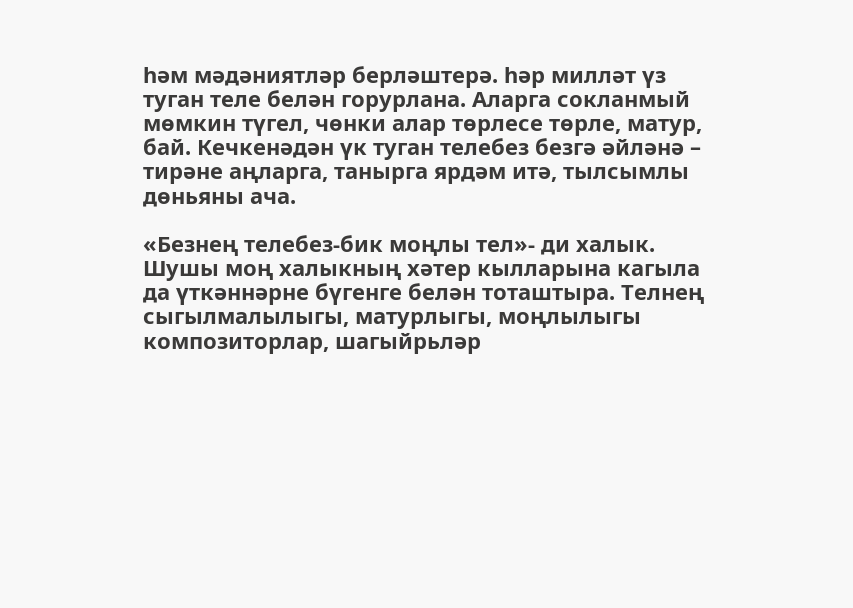һәм мәдәниятләр берләштерә. һәр милләт үз туган теле белән горурлана. Аларга сокланмый мөмкин түгел, чөнки алар төрлесе төрле, матур, бай. Кечкенәдән үк туган телебез безгә әйләнә – тирәне аңларга, танырга ярдәм итә, тылсымлы дөньяны ача.

«Безнең телебез-бик моңлы тел»- ди халык. Шушы моң халыкның хәтер кылларына кагыла да үткәннәрне бүгенге белән тоташтыра. Телнең сыгылмалылыгы, матурлыгы, моңлылыгы композиторлар, шагыйрьләр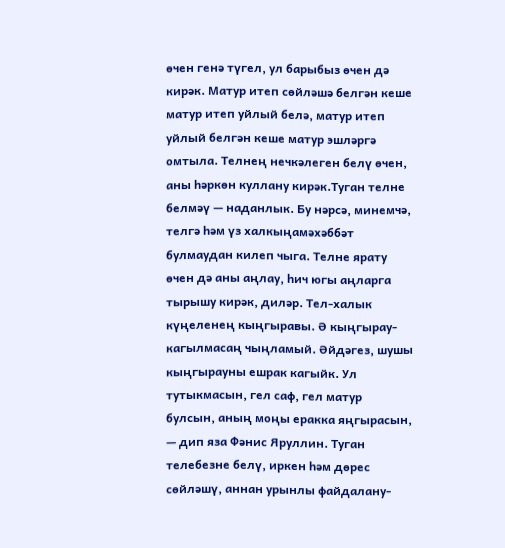өчен генә түгел, ул барыбыз өчен дә кирәк. Матур итеп сөйләшә белгән кеше матур итеп уйлый белә, матур итеп уйлый белгән кеше матур эшләргә омтыла. Телнең нечкәлеген белү өчен, аны һәркөн куллану кирәк.Туган телне белмәү — наданлык. Бу нәрсә, минемчә, телгә һәм үз халкыңамәхәббәт булмаудан килеп чыга. Телне ярату өчен дә аны аңлау, һич югы аңларга тырышу кирәк, диләр. Тел-халык күңеленең кыңгыравы. Ә кыңгырау-кагылмасаң чыңламый. Әйдәгез, шушы кыңгырауны ешрак кагыйк. Ул тутыкмасын, гел саф, гел матур булсын, аның моңы еракка яңгырасын, — дип яза Фәнис Яруллин. Туган телебезне белү, иркен һәм дөрес сөйләшү, аннан урынлы файдалану-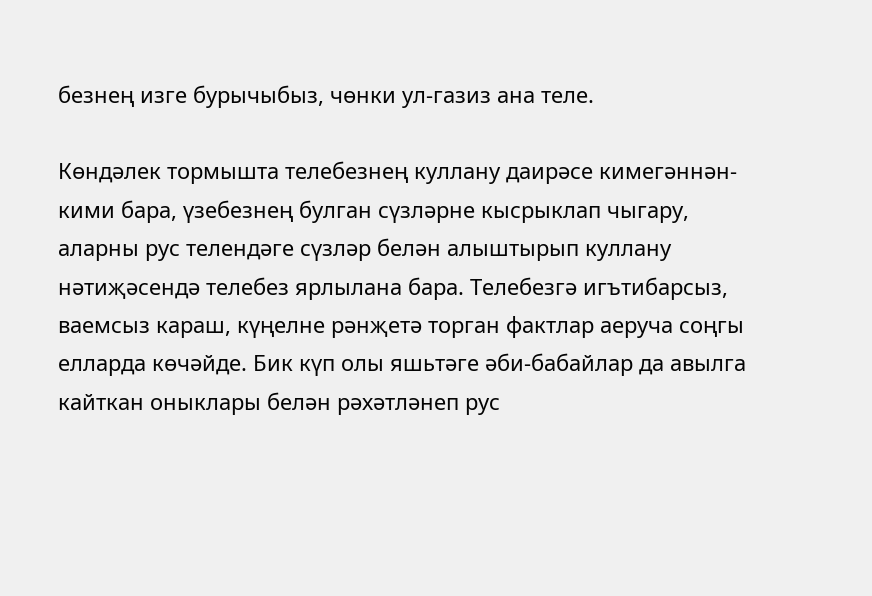безнең изге бурычыбыз, чөнки ул-газиз ана теле.

Көндәлек тормышта телебезнең куллану даирәсе кимегәннән-кими бара, үзебезнең булган сүзләрне кысрыклап чыгару, аларны рус телендәге сүзләр белән алыштырып куллану нәтиҗәсендә телебез ярлылана бара. Телебезгә игътибарсыз, ваемсыз караш, күңелне рәнҗетә торган фактлар аеруча соңгы елларда көчәйде. Бик күп олы яшьтәге әби-бабайлар да авылга кайткан оныклары белән рәхәтләнеп рус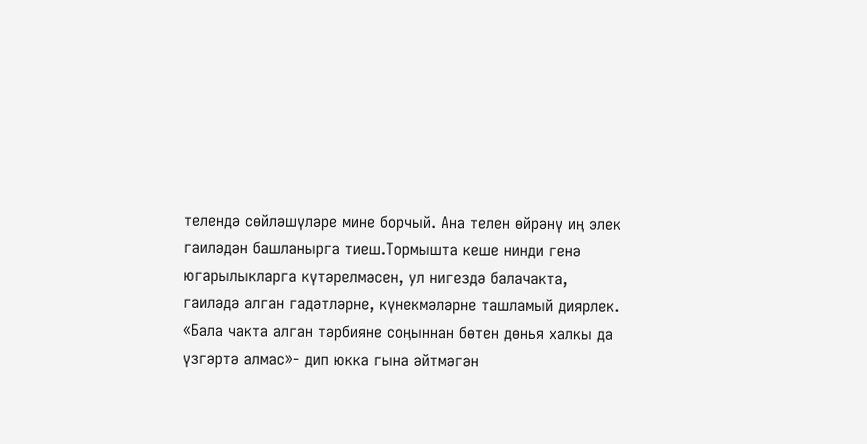телендә сөйләшүләре мине борчый. Ана телен өйрәнү иң элек гаиләдән башланырга тиеш.Тормышта кеше нинди генә югарылыкларга күтәрелмәсен, ул нигездә балачакта, гаиләдә алган гадәтләрне, күнекмәләрне ташламый диярлек. «Бала чакта алган тәрбияне соңыннан бөтен дөнья халкы да үзгәртә алмас»- дип юкка гына әйтмәгән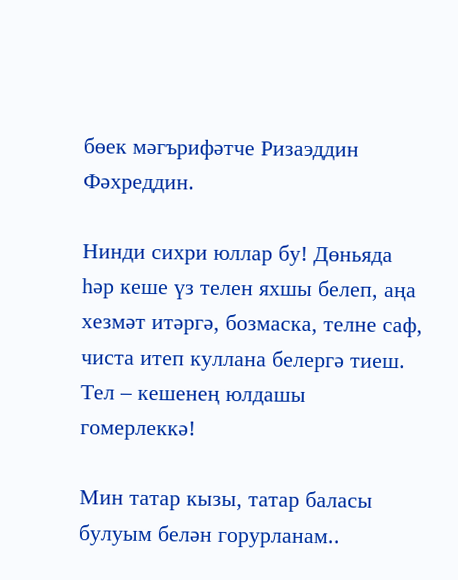бөек мәгърифәтче Ризаэддин Фәхреддин.

Нинди сихри юллар бу! Дөньяда һәр кеше үз телен яхшы белеп, аңа хезмәт итәргә, бозмаска, телне саф, чиста итеп куллана белергә тиеш. Тел – кешенең юлдашы гомерлеккә!

Мин татар кызы, татар баласы булуым белән горурланам..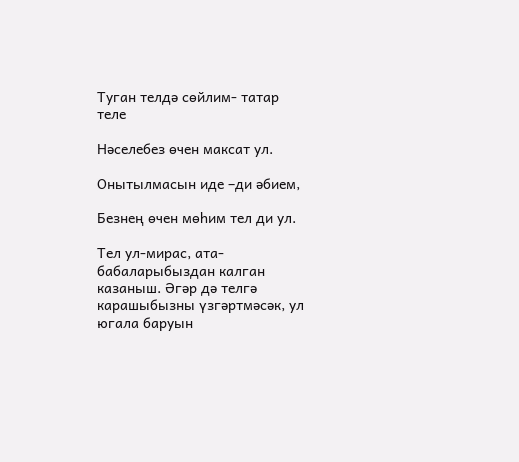Туган телдә сөйлим- татар теле

Нәселебез өчен максат ул.

Онытылмасын иде –ди әбием,

Безнең өчен мөһим тел ди ул.

Тел ул-мирас, ата-бабаларыбыздан калган казаныш. Әгәр дә телгә карашыбызны үзгәртмәсәк, ул югала баруын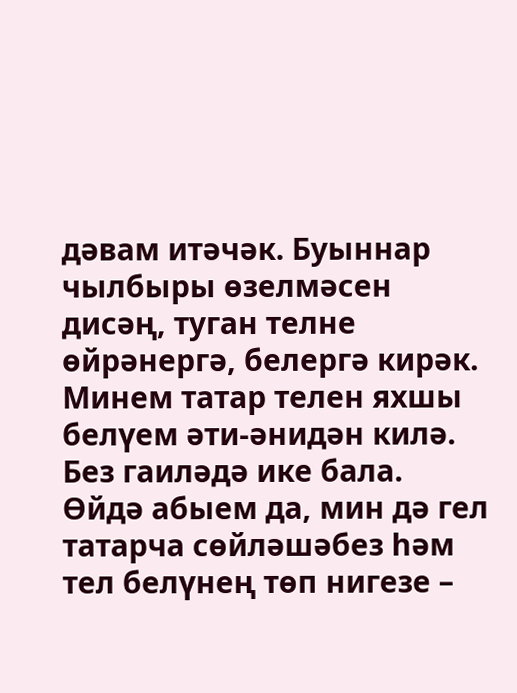дәвам итәчәк. Буыннар чылбыры өзелмәсен дисәң, туган телне өйрәнергә, белергә кирәк. Минем татар телен яхшы белүем әти-әнидән килә. Без гаиләдә ике бала. Өйдә абыем да, мин дә гел татарча сөйләшәбез һәм тел белүнең төп нигезе –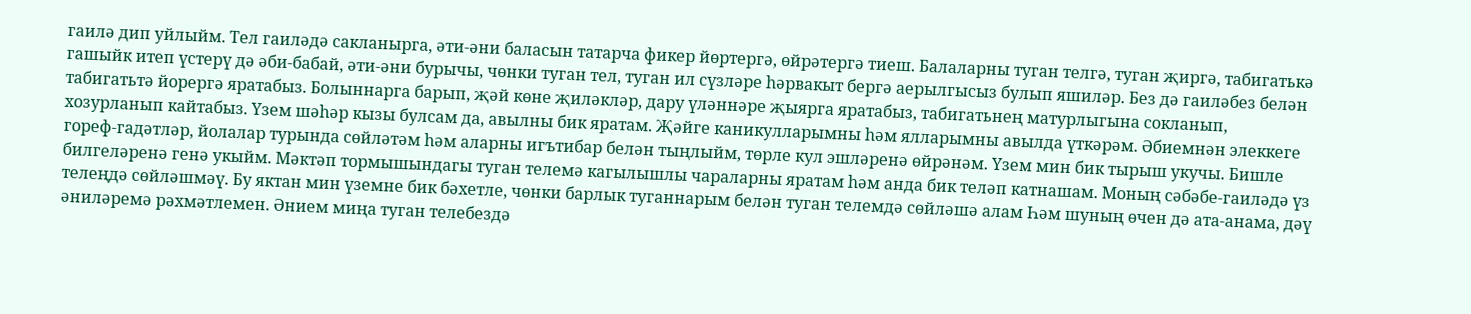гаилә дип уйлыйм. Тел гаиләдә сакланырга, әти-әни баласын татарча фикер йөртергә, өйрәтергә тиеш. Балаларны туган телгә, туган җиргә, табигатькә гашыйк итеп үстерү дә әби-бабай, әти-әни бурычы, чөнки туган тел, туган ил сүзләре һәрвакыт бергә аерылгысыз булып яшиләр. Без дә гаиләбез белән табигатьтә йорергә яратабыз. Болыннарга барып, җәй көне җиләкләр, дару үләннәре җыярга яратабыз, табигатьнең матурлыгына сокланып, хозурланып кайтабыз. Үзем шәһәр кызы булсам да, авылны бик яратам. Җәйге каникулларымны һәм ялларымны авылда үткәрәм. Әбиемнән элеккеге гореф-гадәтләр, йолалар турында сөйләтәм һәм аларны игътибар белән тыңлыйм, төрле кул эшләренә өйрәнәм. Үзем мин бик тырыш укучы. Бишле билгеләренә генә укыйм. Мәктәп тормышындагы туган телемә кагылышлы чараларны яратам һәм анда бик теләп катнашам. Моның сәбәбе-гаиләдә үз телеңдә сөйләшмәү. Бу яктан мин үземне бик бәхетле, чөнки барлык туганнарым белән туган телемдә сөйләшә алам Һәм шуның өчен дә ата-анама, дәү әниләремә рәхмәтлемен. Әнием миңа туган телебездә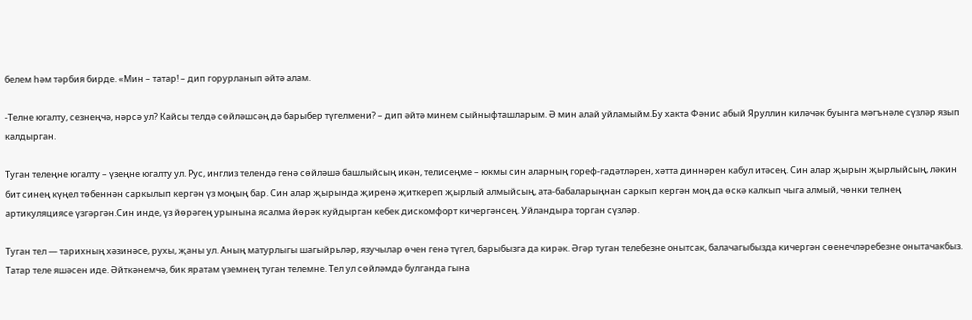белем һәм тәрбия бирде. «Мин – татар! – дип горурланып әйтә алам.

-Телне югалту, сезнеңчә, нәрсә ул? Кайсы телдә сөйләшсәң дә барыбер түгелмени? – дип әйтә минем сыйныфташларым. Ә мин алай уйламыйм.Бу хакта Фәнис абый Яруллин киләчәк буынга мәгънәле сүзләр язып калдырган.

Туган телеңне югалту – үзеңне югалту ул. Рус, инглиз телендә генә сөйләшә башлыйсың икән, телисеңме – юкмы син аларның гореф-гадәтләрен, хәтта диннәрен кабул итәсең. Син алар җырын җырлыйсың, ләкин бит синең күңел төбеннән саркылып кергән үз моңың бар. Син алар җырында җиренә җиткереп җырлый алмыйсың, ата-бабаларыңнан саркып кергән моң да өскә калкып чыга алмый, чөнки телнең артикуляциясе үзгәргән.Син инде, үз йөрәгең урынына ясалма йөрәк куйдырган кебек дискомфорт кичергәнсең. Уйландыра торган сүзләр.

Туган тел — тарихның хәзинәсе, рухы, җаны ул. Аның матурлыгы шагыйрьләр, язучылар өчен генә түгел, барыбызга да кирәк. Әгәр туган телебезне онытсак, балачагыбызда кичергән сөенечләребезне онытачакбыз. Татар теле яшәсен иде. Әйткәнемчә, бик яратам үземнең туган телемне. Тел ул сөйләмдә булганда гына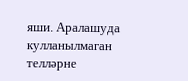яши. Аралашуда кулланылмаган телләрне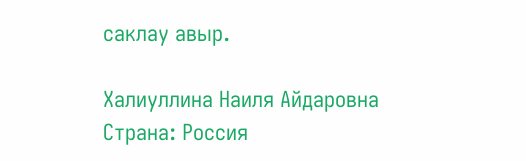саклау авыр.

Халиуллина Наиля Айдаровна
Страна: Россия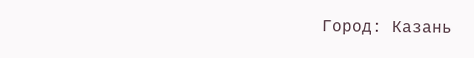Город: Казань